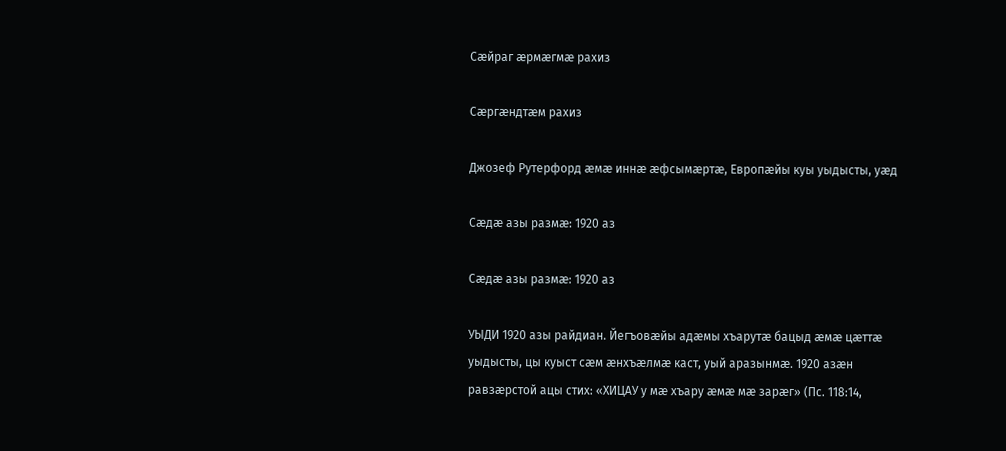Сӕйраг ӕрмӕгмӕ рахиз

Сӕргӕндтӕм рахиз

Джозеф Рутерфорд ӕмӕ иннӕ ӕфсымӕртӕ, Европӕйы куы уыдысты, уӕд

Сӕдӕ азы размӕ: 1920 аз

Сӕдӕ азы размӕ: 1920 аз

УЫДИ 1920 азы райдиан. Йегъовӕйы адӕмы хъарутӕ бацыд ӕмӕ цӕттӕ уыдысты, цы куыст сӕм ӕнхъӕлмӕ каст, уый аразынмӕ. 1920 азӕн равзӕрстой ацы стих: «ХИЦАУ у мӕ хъару ӕмӕ мӕ зарӕг» (Пс. 118:14,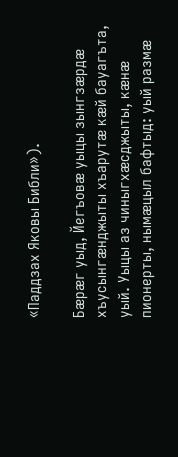«Паддзах Яковы Библи»).

Бӕрӕг уыд, Йегъовӕ уыцы зынгзӕрдӕ хъусынгӕнджыты хъарутӕ кӕй бауагъта, уый. Уыцы аз чиныгхӕсджыты, кӕнӕ пионерты, нымӕцыл бафтыд: уый размӕ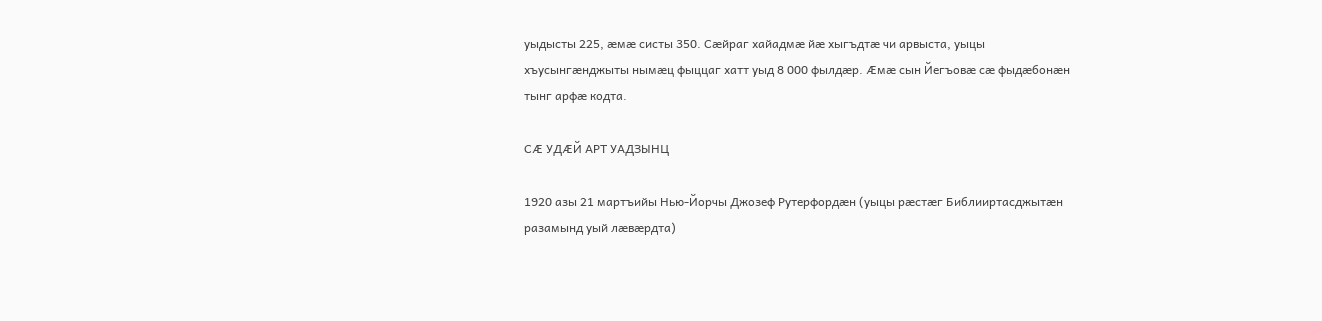уыдысты 225, ӕмӕ систы 350. Сӕйраг хайадмӕ йӕ хыгъдтӕ чи арвыста, уыцы хъусынгӕнджыты нымӕц фыццаг хатт уыд 8 000 фылдӕр. Ӕмӕ сын Йегъовӕ сӕ фыдӕбонӕн тынг арфӕ кодта.

СӔ УДӔЙ АРТ УАДЗЫНЦ

1920 азы 21 мартъийы Нью-Йорчы Джозеф Рутерфордӕн (уыцы рӕстӕг Библииртасджытӕн разамынд уый лӕвӕрдта)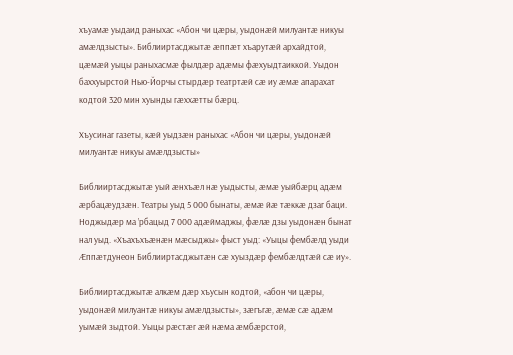хъуамӕ уыдаид раныхас «Абон чи цӕры, уыдонӕй милуантӕ никуы амӕлдзысты». Библииртасджытӕ ӕппӕт хъарутӕй архайдтой, цӕмӕй уыцы раныхасмӕ фылдӕр адӕмы фӕхуыдтаиккой. Уыдон баххуырстой Нью-Йорчы стырдӕр театртӕй сӕ иу ӕмӕ апарахат кодтой 320 мин хуынды гӕххӕтты бӕрц.

Хъусинаг газеты, кӕй уыдзӕн раныхас «Абон чи цӕры, уыдонӕй милуантӕ никуы амӕлдзысты»

Библииртасджытӕ уый ӕнхъӕл нӕ уыдысты, ӕмӕ уыйбӕрц адӕм ӕрбацӕудзӕн. Театры уыд 5 000 бынаты, ӕмӕ йӕ тӕккӕ дзаг баци. Ноджыдӕр ма ’рбацыд 7 000 адӕймаджы, фӕлӕ дзы уыдонӕн бынат нал уыд. «Хъахъхъӕнӕн мӕсыджы» фыст уыд: «Уыцы фембӕлд уыди Ӕппӕтдунеон Библииртасджытӕн сӕ хуыздӕр фембӕлдтӕй сӕ иу».

Библииртасджытӕ алкӕм дӕр хъусын кодтой, «абон чи цӕры, уыдонӕй милуантӕ никуы амӕлдзысты», зӕгъгӕ, ӕмӕ сӕ адӕм уымӕй зыдтой. Уыцы рӕстӕг ӕй нӕма ӕмбӕрстой,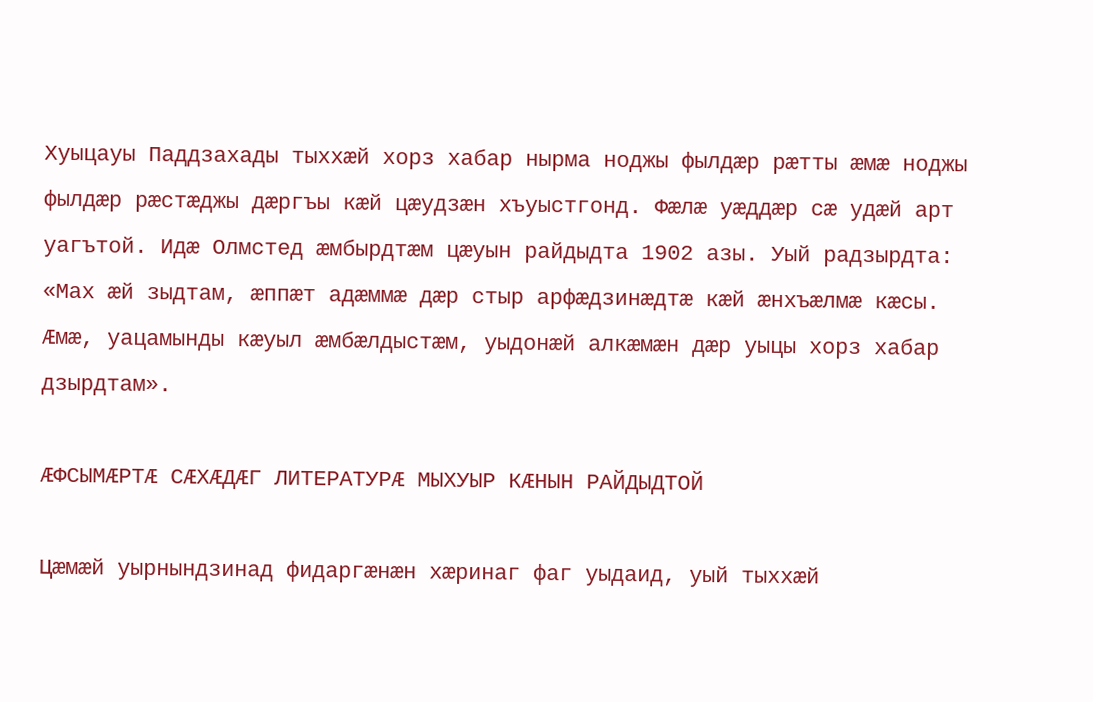Хуыцауы Паддзахады тыххӕй хорз хабар нырма ноджы фылдӕр рӕтты ӕмӕ ноджы фылдӕр рӕстӕджы дӕргъы кӕй цӕудзӕн хъуыстгонд. Фӕлӕ уӕддӕр сӕ удӕй арт уагътой. Идӕ Олмстед ӕмбырдтӕм цӕуын райдыдта 1902 азы. Уый радзырдта: «Мах ӕй зыдтам, ӕппӕт адӕммӕ дӕр стыр арфӕдзинӕдтӕ кӕй ӕнхъӕлмӕ кӕсы. Ӕмӕ, уацамынды кӕуыл ӕмбӕлдыстӕм, уыдонӕй алкӕмӕн дӕр уыцы хорз хабар дзырдтам».

ӔФСЫМӔРТӔ СӔХӔДӔГ ЛИТЕРАТУРӔ МЫХУЫР КӔНЫН РАЙДЫДТОЙ

Цӕмӕй уырнындзинад фидаргӕнӕн хӕринаг фаг уыдаид, уый тыххӕй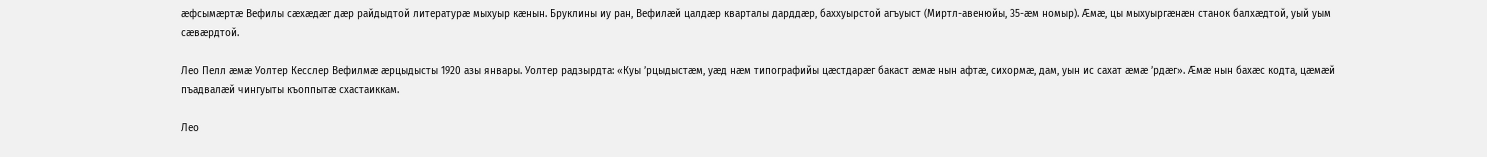ӕфсымӕртӕ Вефилы сӕхӕдӕг дӕр райдыдтой литературӕ мыхуыр кӕнын. Бруклины иу ран, Вефилӕй цалдӕр кварталы дарддӕр, баххуырстой агъуыст (Миртл-авенюйы, 35-ӕм номыр). Ӕмӕ, цы мыхуыргӕнӕн станок балхӕдтой, уый уым сӕвӕрдтой.

Лео Пелл ӕмӕ Уолтер Кесслер Вефилмӕ ӕрцыдысты 1920 азы январы. Уолтер радзырдта: «Куы ’рцыдыстӕм, уӕд нӕм типографийы цӕстдарӕг бакаст ӕмӕ нын афтӕ, сихормӕ, дам, уын ис сахат ӕмӕ ’рдӕг». Ӕмӕ нын бахӕс кодта, цӕмӕй пъадвалӕй чингуыты къоппытӕ схастаиккам.

Лео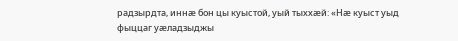радзырдта, иннӕ бон цы куыстой, уый тыххӕй: «Нӕ куыст уыд фыццаг уӕладзыджы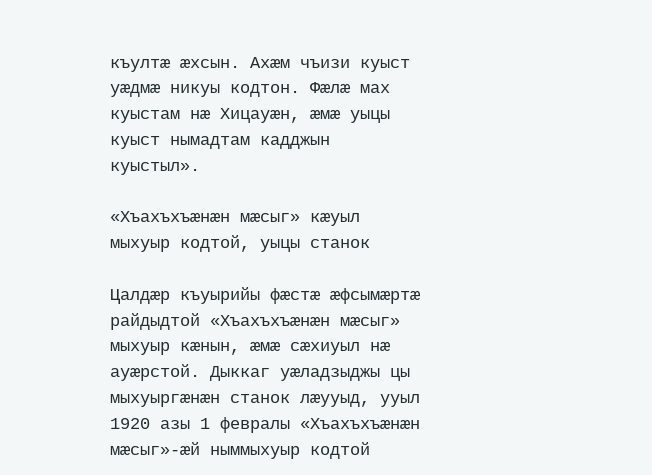къултӕ ӕхсын. Ахӕм чъизи куыст уӕдмӕ никуы кодтон. Фӕлӕ мах куыстам нӕ Хицауӕн, ӕмӕ уыцы куыст нымадтам кадджын куыстыл».

«Хъахъхъӕнӕн мӕсыг» кӕуыл мыхуыр кодтой, уыцы станок

Цалдӕр къуырийы фӕстӕ ӕфсымӕртӕ райдыдтой «Хъахъхъӕнӕн мӕсыг» мыхуыр кӕнын, ӕмӕ сӕхиуыл нӕ ауӕрстой. Дыккаг уӕладзыджы цы мыхуыргӕнӕн станок лӕууыд, ууыл 1920 азы 1 февралы «Хъахъхъӕнӕн мӕсыг»-ӕй ныммыхуыр кодтой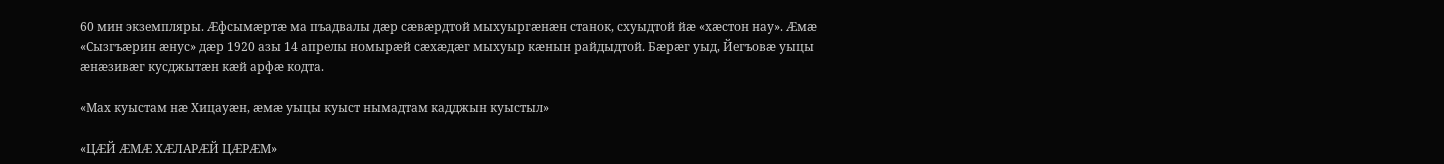60 мин экземпляры. Ӕфсымӕртӕ ма пъадвалы дӕр сӕвӕрдтой мыхуыргӕнӕн станок, схуыдтой йӕ «хӕстон нау». Ӕмӕ «Сызгъӕрин ӕнус» дӕр 1920 азы 14 апрелы номырӕй сӕхӕдӕг мыхуыр кӕнын райдыдтой. Бӕрӕг уыд, Йегъовӕ уыцы ӕнӕзивӕг кусджытӕн кӕй арфӕ кодта.

«Мах куыстам нӕ Хицауӕн, ӕмӕ уыцы куыст нымадтам кадджын куыстыл»

«ЦӔЙ ӔМӔ ХӔЛАРӔЙ ЦӔРӔМ»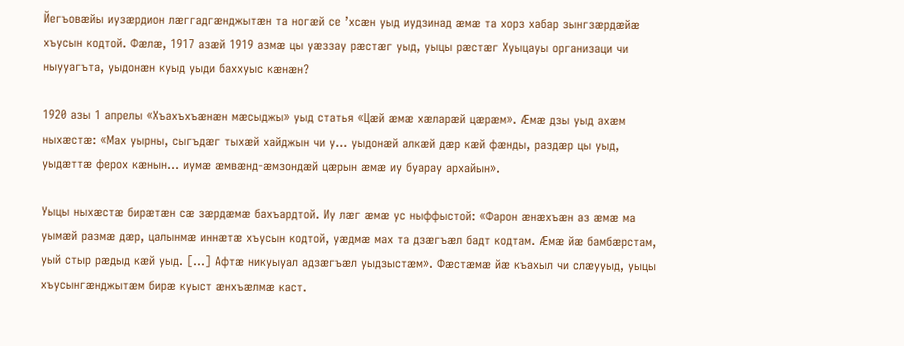Йегъовӕйы иузӕрдион лӕггадгӕнджытӕн та ногӕй се ’хсӕн уыд иудзинад ӕмӕ та хорз хабар зынгзӕрдӕйӕ хъусын кодтой. Фӕлӕ, 1917 азӕй 1919 азмӕ цы уӕззау рӕстӕг уыд, уыцы рӕстӕг Хуыцауы организаци чи ныууагъта, уыдонӕн куыд уыди баххуыс кӕнӕн?

1920 азы 1 апрелы «Хъахъхъӕнӕн мӕсыджы» уыд статья «Цӕй ӕмӕ хӕларӕй цӕрӕм». Ӕмӕ дзы уыд ахӕм ныхӕстӕ: «Мах уырны, сыгъдӕг тыхӕй хайджын чи у... уыдонӕй алкӕй дӕр кӕй фӕнды, раздӕр цы уыд, уыдӕттӕ ферох кӕнын... иумӕ ӕмвӕнд-ӕмзондӕй цӕрын ӕмӕ иу буарау архайын».

Уыцы ныхӕстӕ бирӕтӕн сӕ зӕрдӕмӕ бахъардтой. Иу лӕг ӕмӕ ус ныффыстой: «Фарон ӕнӕхъӕн аз ӕмӕ ма уымӕй размӕ дӕр, цалынмӕ иннӕтӕ хъусын кодтой, уӕдмӕ мах та дзӕгъӕл бадт кодтам. Ӕмӕ йӕ бамбӕрстам, уый стыр рӕдыд кӕй уыд. [...] Афтӕ никуыуал адзӕгъӕл уыдзыстӕм». Фӕстӕмӕ йӕ къахыл чи слӕууыд, уыцы хъусынгӕнджытӕм бирӕ куыст ӕнхъӕлмӕ каст.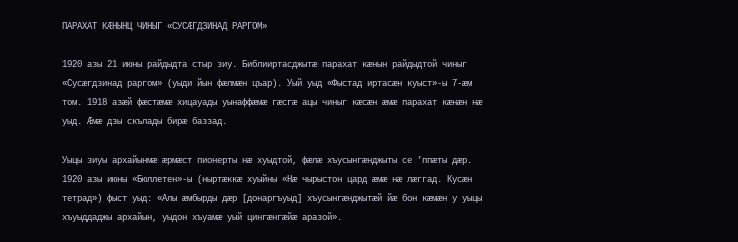ПАРАХАТ КӔНЫНЦ ЧИНЫГ «СУСӔГДЗИНАД РАРГОМ»

1920 азы 21 июны райдыдта стыр зиу. Библииртасджытӕ парахат кӕнын райдыдтой чиныг «Сусӕгдзинад раргом» (уыди йын фӕлмӕн цъар). Уый уыд «Фыстад иртасӕн куыст»-ы 7-ӕм том. 1918 азӕй фӕстӕмӕ хицауады уынаффӕмӕ гӕсгӕ ацы чиныг кӕсӕн ӕмӕ парахат кӕнӕн нӕ уыд. Ӕмӕ дзы скълады бирӕ баззад.

Уыцы зиуы архайынмӕ ӕрмӕст пионерты нӕ хуыдтой, фӕлӕ хъусынгӕнджыты се ’ппӕты дӕр. 1920 азы июны «Бюллетен»-ы (ныртӕккӕ хуыйны «Нӕ чырыстон цард ӕмӕ нӕ лӕггад. Кусӕн тетрад») фыст уыд: «Алы ӕмбырды дӕр [донаргъуыд] хъусынгӕнджытӕй йӕ бон кӕмӕн у уыцы хъуыддаджы архайын, уыдон хъуамӕ уый цингӕнгӕйӕ аразой».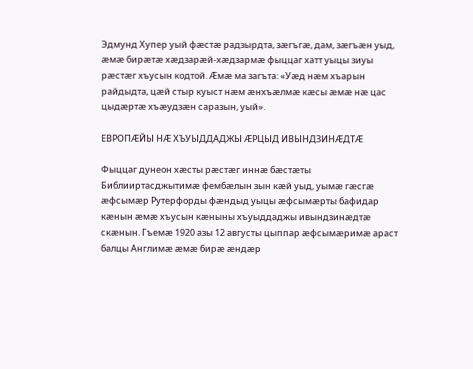Эдмунд Хупер уый фӕстӕ радзырдта, зӕгъгӕ, дам, зӕгъӕн уыд, ӕмӕ бирӕтӕ хӕдзарӕй-хӕдзармӕ фыццаг хатт уыцы зиуы рӕстӕг хъусын кодтой. Ӕмӕ ма загъта: «Уӕд нӕм хъарын райдыдта, цӕй стыр куыст нӕм ӕнхъӕлмӕ кӕсы ӕмӕ нӕ цас цыдӕртӕ хъӕудзӕн саразын, уый».

ЕВРОПӔЙЫ НӔ ХЪУЫДДАДЖЫ ӔРЦЫД ИВЫНДЗИНӔДТӔ

Фыццаг дунеон хӕсты рӕстӕг иннӕ бӕстӕты Библииртасджытимӕ фембӕлын зын кӕй уыд, уымӕ гӕсгӕ ӕфсымӕр Рутерфорды фӕндыд уыцы ӕфсымӕрты бафидар кӕнын ӕмӕ хъусын кӕныны хъуыддаджы ивындзинӕдтӕ скӕнын. Гъемӕ 1920 азы 12 августы цыппар ӕфсымӕримӕ араст балцы Англимӕ ӕмӕ бирӕ ӕндӕр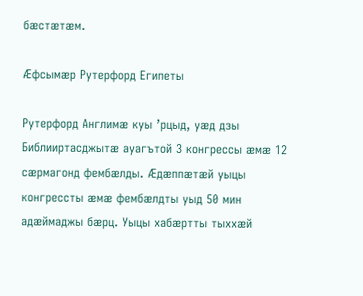бӕстӕтӕм.

Ӕфсымӕр Рутерфорд Египеты

Рутерфорд Англимӕ куы ’рцыд, уӕд дзы Библииртасджытӕ ауагътой 3 конгрессы ӕмӕ 12 сӕрмагонд фембӕлды. Ӕдӕппӕтӕй уыцы конгрессты ӕмӕ фембӕлдты уыд 50 мин адӕймаджы бӕрц. Уыцы хабӕртты тыххӕй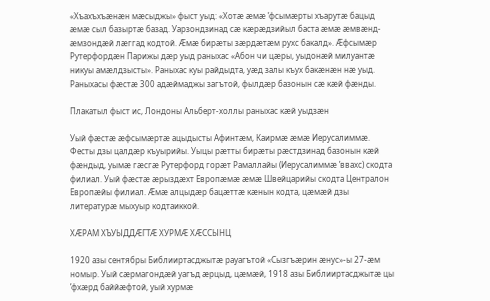«Хъахъхъӕнӕн мӕсыджы» фыст уыд: «Хотӕ ӕмӕ ’фсымӕрты хъарутӕ бацыд ӕмӕ сыл базыртӕ базад. Уарзондзинад сӕ кӕрӕдзийыл баста ӕмӕ ӕмвӕнд-ӕмзондӕй лӕггад кодтой. Ӕмӕ бирӕты зӕрдӕтӕм рухс бакалд». Ӕфсымӕр Рутерфордӕн Парижы дӕр уыд раныхас «Абон чи цӕры, уыдонӕй милуантӕ никуы амӕлдзысты». Раныхас куы райдыдта, уӕд залы къух бакӕнӕн нӕ уыд. Раныхасы фӕстӕ 300 адӕймаджы загътой, фылдӕр базонын сӕ кӕй фӕнды.

Плакатыл фыст ис, Лондоны Альберт-холлы раныхас кӕй уыдзӕн

Уый фӕстӕ ӕфсымӕртӕ ацыдысты Афинтӕм, Каирмӕ ӕмӕ Иерусалиммӕ. Фесты дзы цалдӕр къуырийы. Уыцы рӕтты бирӕты рӕстдзинад базонын кӕй фӕндыд, уымӕ гӕсгӕ Рутерфорд горӕт Рамаллайы (Иерусалиммӕ ’ввахс) скодта филиал. Уый фӕстӕ ӕрыздӕхт Европӕмӕ ӕмӕ Швейцарийы скодта Централон Европӕйы филиал. Ӕмӕ алцыдӕр бацӕттӕ кӕнын кодта, цӕмӕй дзы литературӕ мыхуыр кодтаиккой.

ХӔРАМ ХЪУЫДДӔГТӔ ХУРМӔ ХӔССЫНЦ

1920 азы сентябры Библииртасджытӕ рауагътой «Сызгъӕрин ӕнус»-ы 27-ӕм номыр. Уый сӕрмагондӕй уагъд ӕрцыд, цӕмӕй, 1918 азы Библииртасджытӕ цы ’фхӕрд баййӕфтой, уый хурмӕ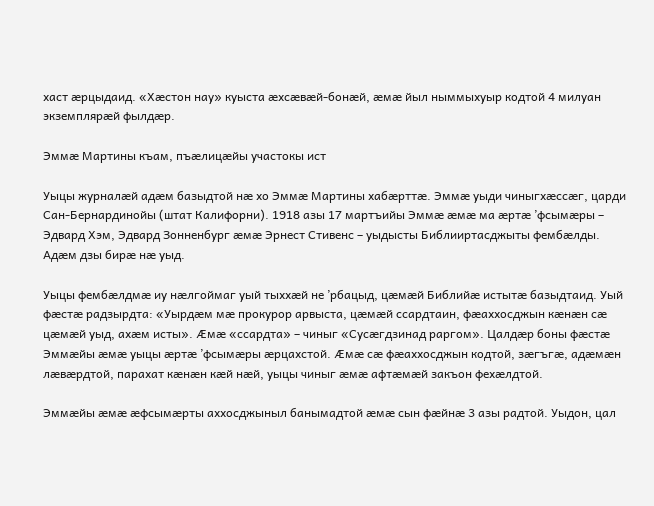хаст ӕрцыдаид. «Хӕстон нау» куыста ӕхсӕвӕй-бонӕй, ӕмӕ йыл ныммыхуыр кодтой 4 милуан экземплярӕй фылдӕр.

Эммӕ Мартины къам, пъӕлицӕйы участокы ист

Уыцы журналӕй адӕм базыдтой нӕ хо Эммӕ Мартины хабӕрттӕ. Эммӕ уыди чиныгхӕссӕг, царди Сан-Бернардинойы (штат Калифорни). 1918 азы 17 мартъийы Эммӕ ӕмӕ ма ӕртӕ ’фсымӕры – Эдвард Хэм, Эдвард Зонненбург ӕмӕ Эрнест Стивенс – уыдысты Библииртасджыты фембӕлды. Адӕм дзы бирӕ нӕ уыд.

Уыцы фембӕлдмӕ иу нӕлгоймаг уый тыххӕй не ’рбацыд, цӕмӕй Библийӕ истытӕ базыдтаид. Уый фӕстӕ радзырдта: «Уырдӕм мӕ прокурор арвыста, цӕмӕй ссардтаин, фӕаххосджын кӕнӕн сӕ цӕмӕй уыд, ахӕм исты». Ӕмӕ «ссардта» – чиныг «Сусӕгдзинад раргом». Цалдӕр боны фӕстӕ Эммӕйы ӕмӕ уыцы ӕртӕ ’фсымӕры ӕрцахстой. Ӕмӕ сӕ фӕаххосджын кодтой, зӕгъгӕ, адӕмӕн лӕвӕрдтой, парахат кӕнӕн кӕй нӕй, уыцы чиныг ӕмӕ афтӕмӕй закъон фехӕлдтой.

Эммӕйы ӕмӕ ӕфсымӕрты аххосджыныл банымадтой ӕмӕ сын фӕйнӕ 3 азы радтой. Уыдон, цал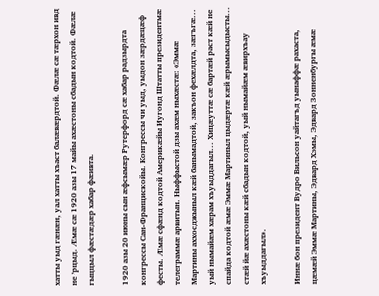хатты уыд гӕнӕн, уал хатты хъаст балӕвӕрдтой. Фӕлӕ сӕ тӕрхон ивд не ’рцыд. Ӕмӕ сӕ 1920 азы 17 майы ахӕстоны сбадын кодтой. Фӕлӕ гыццыл фӕстӕдӕр хабар фӕивта.

1920 азы 20 июны сын ӕфсымӕр Рутерфорд сӕ хабар радзырдта конгрессы Сан-Францискойы. Конгрессы чи уыд, уыдон зӕрдӕцӕф фесты. Ӕмӕ сфӕнд кодтой Америкӕйы Иугонд Штатты президентмӕ телеграммӕ арвитын. Ныффыстой дзы ахӕм ныхӕстӕ: «Эммӕ Мартины аххосджыныл кӕй банымадтой, закъон фехӕлдта, зӕгъгӕ... уый нымайӕм хӕрам хъуыддагыл... Хицӕуттӕ сӕ бартӕй раст кӕй не спайда кодтой ӕмӕ Эммӕ Мартиныл цыдӕртӕ кӕй ӕрымысыдысты... стӕй йӕ ахӕстоны кӕй сбадын кодтой, уый нымайӕм ӕвирхъау хъуыддагыл».

Иннӕ бон президент Вудро Вильсон уайтагъд уынаффӕ рахаста, цӕмӕй Эммӕ Мартины, Эдвард Хэмы, Эдвард Зонненбургы ӕмӕ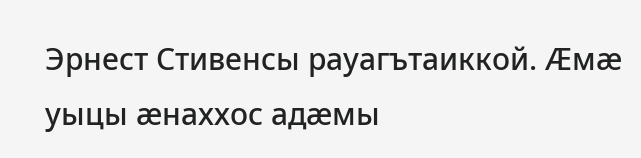Эрнест Стивенсы рауагътаиккой. Ӕмӕ уыцы ӕнаххос адӕмы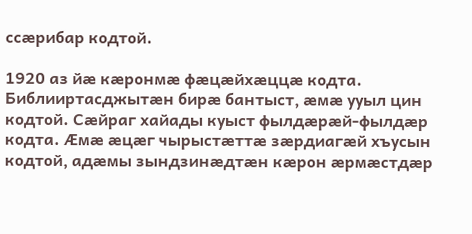ссӕрибар кодтой.

1920 аз йӕ кӕронмӕ фӕцӕйхӕццӕ кодта. Библииртасджытӕн бирӕ бантыст, ӕмӕ ууыл цин кодтой. Сӕйраг хайады куыст фылдӕрӕй-фылдӕр кодта. Ӕмӕ ӕцӕг чырыстӕттӕ зӕрдиагӕй хъусын кодтой, адӕмы зындзинӕдтӕн кӕрон ӕрмӕстдӕр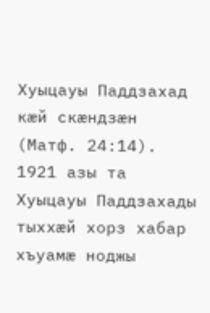Хуыцауы Паддзахад кӕй скӕндзӕн (Матф. 24:14). 1921 азы та Хуыцауы Паддзахады тыххӕй хорз хабар хъуамӕ ноджы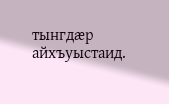тынгдӕр айхъуыстаид.